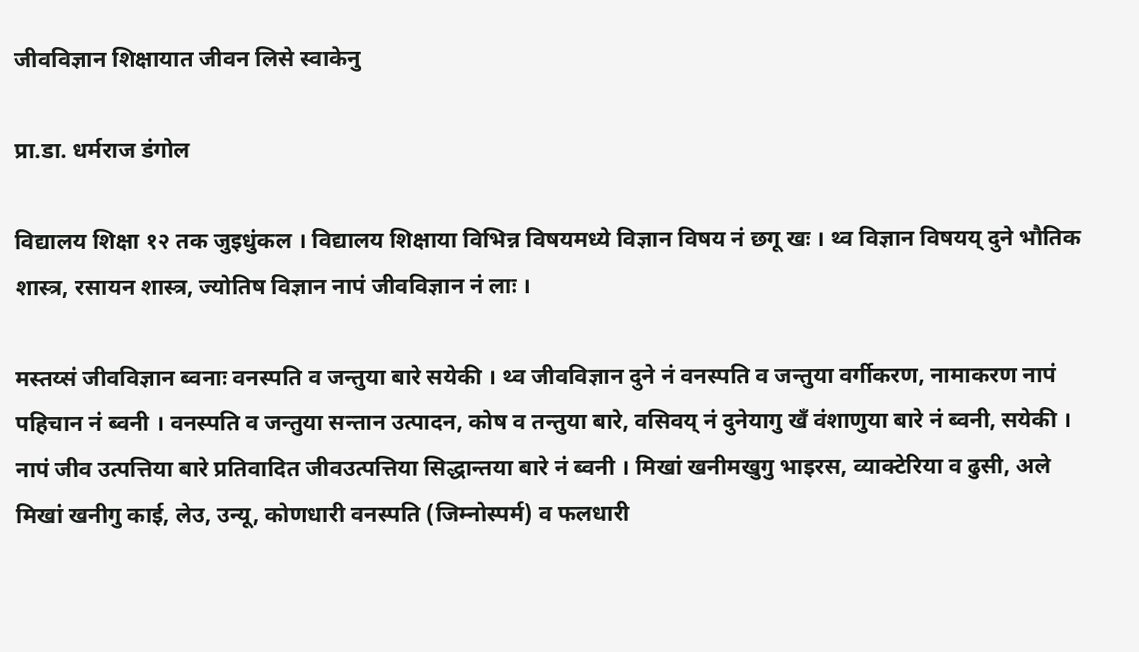जीवविज्ञान शिक्षायात जीवन लिसे स्वाकेनु

प्रा.डा. धर्मराज डंगोल

विद्यालय शिक्षा १२ तक जुइधुंकल । विद्यालय शिक्षाया विभिन्न विषयमध्ये विज्ञान विषय नं छगू खः । थ्व विज्ञान विषयय् दुने भौतिक शास्त्र, रसायन शास्त्र, ज्योतिष विज्ञान नापं जीवविज्ञान नं लाः ।

मस्तय्सं जीवविज्ञान ब्वनाः वनस्पति व जन्तुया बारे सयेकी । थ्व जीवविज्ञान दुने नं वनस्पति व जन्तुया वर्गीकरण, नामाकरण नापं पहिचान नं ब्वनी । वनस्पति व जन्तुया सन्तान उत्पादन, कोष व तन्तुया बारे, वसिवय् नं दुनेयागु खँ वंशाणुया बारे नं ब्वनी, सयेकी । नापं जीव उत्पत्तिया बारे प्रतिवादित जीवउत्पत्तिया सिद्धान्तया बारे नं ब्वनी । मिखां खनीमखुगु भाइरस, व्याक्टेरिया व ढुसी, अले मिखां खनीगु काई, लेउ, उन्यू, कोणधारी वनस्पति (जिम्नोस्पर्म) व फलधारी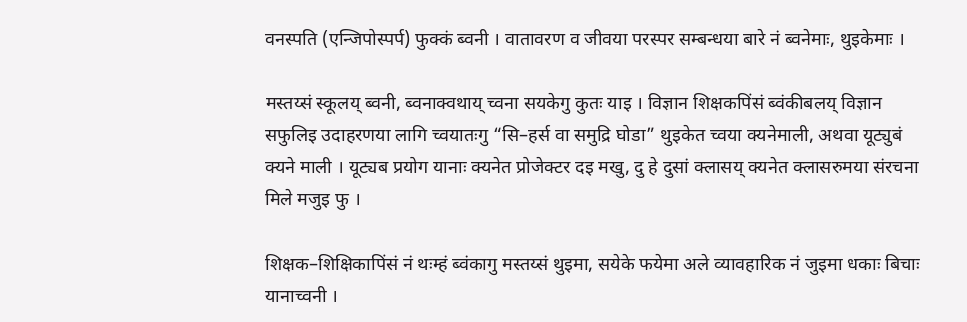वनस्पति (एन्जिपोस्पर्प) फुक्कं ब्वनी । वातावरण व जीवया परस्पर सम्बन्धया बारे नं ब्वनेमाः, थुइकेमाः ।

मस्तय्सं स्कूलय् ब्वनी, ब्वनाक्वथाय् च्वना सयकेगु कुतः याइ । विज्ञान शिक्षकपिंसं ब्वंकीबलय् विज्ञान सफुलिइ उदाहरणया लागि च्वयातःगु “सि–हर्स वा समुद्रि घोडा” थुइकेत च्वया क्यनेमाली, अथवा यूट्युबं क्यने माली । यूट्यब प्रयोग यानाः क्यनेत प्रोजेक्टर दइ मखु, दु हे दुसां क्लासय् क्यनेत क्लासरुमया संरचना मिले मजुइ फु ।

शिक्षक–शिक्षिकापिंसं नं थःम्हं ब्वंकागु मस्तय्सं थुइमा, सयेके फयेमा अले व्यावहारिक नं जुइमा धकाः बिचाः यानाच्वनी ।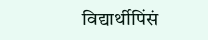विद्यार्थीपिंसं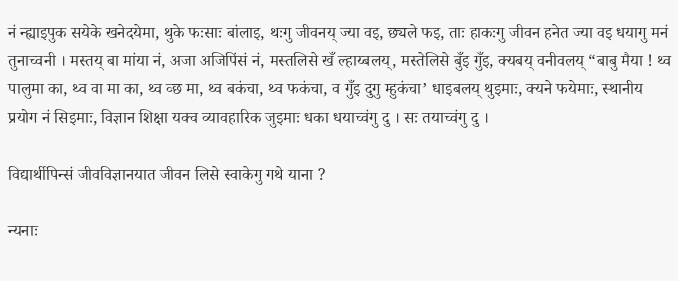नं न्ह्याइपुक सयेके खनेदयेमा, थुके फःसाः बांलाइ, थःगु जीवनय् ज्या वइ, छ्यले फइ, ताः हाकःगु जीवन हनेत ज्या वइ धयागु मनं तुनाच्वनी । मस्तय् बा मांया नं, अजा अजिपिंसं नं, मस्तलिसे खँ ल्हाय्बलय्, मस्तेलिसे बुँइ गुँइ, क्यबय् वनीवलय् “बाबु मैया ! थ्व पालुमा का, थ्व वा मा का, थ्व व्छ मा, थ्व बकंचा, थ्व फकंचा, व गुँइ दुगु म्हुकंचा’ धाइबलय् थुइमाः, क्यने फयेमाः, स्थानीय प्रयोग नं सिइमाः, विज्ञान शिक्षा यक्व व्यावहारिक जुइमाः धका धयाच्वंगु दु । सः तयाच्वंगु दु ।

विद्यार्थीपिन्सं जीवविज्ञानयात जीवन लिसे स्वाकेगु गथे याना ?

न्यनाः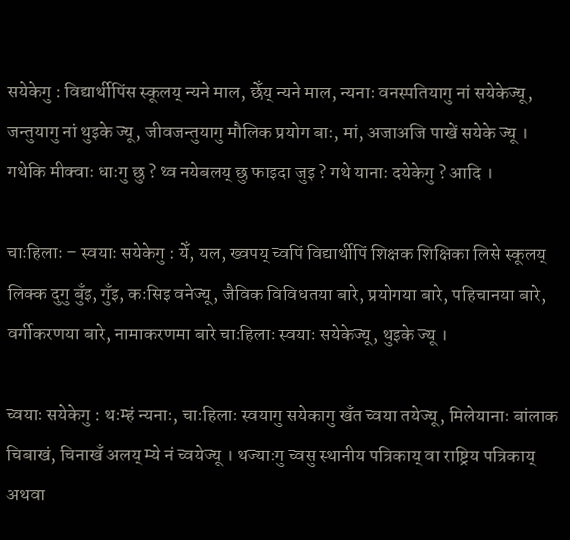सयेकेगु : विद्यार्थीपिंस स्कूलय् न्यने माल, छेँय् न्यने माल, न्यनाः वनस्पतियागु नां सयेकेज्यू, जन्तुयागु नां थुइके ज्यू, जीवजन्तुयागु मौलिक प्रयोग बाः, मां, अजाअजि पाखें सयेके ज्यू । गथेकि मीक्वाः धाःगु छु ? थ्व नयेबलय् छु फाइदा जुइ ? गथे यानाः दयेकेगु ? आदि ।

चाःहिलाः – स्वयाः सयेकेगु : येँ, यल, ख्वपय् च्वपिं विद्यार्थीपिं शिक्षक शिक्षिका लिसे स्कूलय् लिक्क दुगु बुँइ, गुँइ, कःसिइ वनेज्यू, जैविक विविधतया बारे, प्रयोगया बारे, पहिचानया बारे, वर्गीकरणया बारे, नामाकरणमा बारे चाःहिलाः स्वयाः सयेकेज्यू, थुइके ज्यू ।

च्वयाः सयेकेगु : थःम्हं न्यनाः, चाःहिलाः स्वयागु सयेकागु खँत च्वया तयेज्यू, मिलेयानाः बांलाक चिबाखं, चिनाखँ अलय् म्ये नं च्वयेज्यू । थज्याःगु च्वसु स्थानीय पत्रिकाय् वा राष्ट्रिय पत्रिकाय् अथवा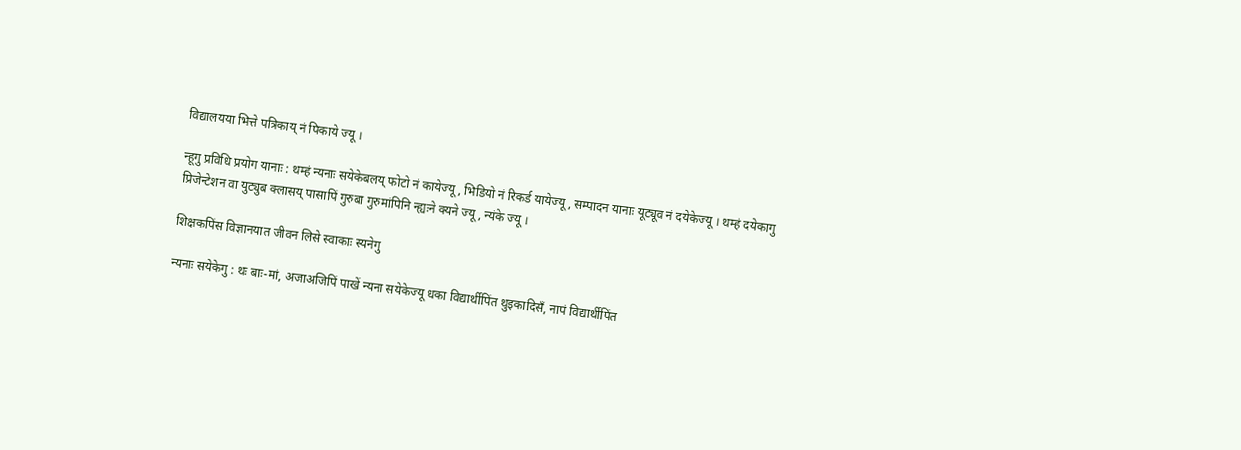विद्यालयया भित्ते पत्रिकाय् नं पिकाये ज्यू ।

न्हूगु प्रविधि प्रयोग यानाः : थम्हं न्यनाः सयेकेबलय् फोटो नं कायेज्यू, भिडियो नं रिकर्ड यायेज्यू, सम्पादन यानाः यूट्यूव नं दयेकेज्यू । थम्हं दयेकागु प्रिजेन्टेशन वा युट्युब क्लासय् पासापिं गुरुबा गुरुमांपिनि न्ह्यःने क्यने ज्यू, न्यंके ज्यू ।

शिक्षकपिंस विज्ञानयात जीवन लिसे स्वाकाः स्यनेगु

न्यनाः सयेकेगु : थः बाः-मां, अजाअजिपिं पाखें न्यना सयेकेज्यू धका विद्यार्थीपिंत थुइकादिसँ, नापं विद्यार्थीपिंत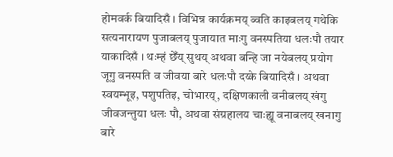होमवर्क बियादिसँ । विभिन्न कार्यक्रमय् ब्वति काइबलय् गथेकि सत्यनारायण पुजाबलय् पुजायात माःगु वनस्पतिया धलःपौ तयार याकादिसँ । थःम्हं छेँय् सुथय् अथवा बन्हि जा नयेबलय् प्रयोग जूगु वनस्पति व जीवया बारे धलःपौ दय्के बियादिसँ । अथवा स्वयम्भूइ, पशुपतिइ, चोभारय्, दक्षिणकाली वनीबलय् खंगु जीवजन्तुया धलः पौ, अथवा संग्रहालय चाःह्यू वनाबलय् खनागु बारे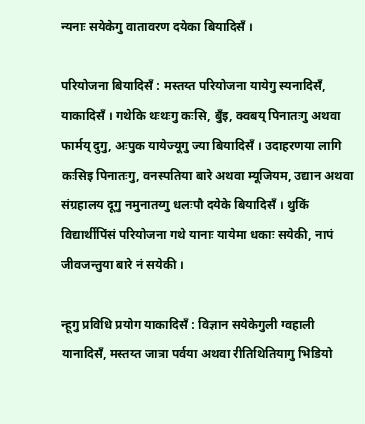न्यनाः सयेकेगु वातावरण दयेका बियादिसँ ।

परियोजना बियादिसँ : मस्तय्त परियोजना यायेगु स्यनादिसँ, याकादिसँ । गथेकि थःथःगु कःसि, बुँइ, क्वबय् पिनातःगु अथवा फार्मय् दुगु, अःपुक यायेज्यूगु ज्या बियादिसँ । उदाहरणया लागि कःसिइ पिनातःगु, वनस्पतिया बारे अथवा म्यूजियम, उद्यान अथवा संग्रहालय दूगु नमुनातय्गु धलःपौ दयेके बियादिसँ । थुकिं विद्यार्थीपिंसं परियोजना गथे यानाः यायेमा धकाः सयेकी, नापं जीवजन्तुया बारे नं सयेकी ।

न्हूगु प्रविधि प्रयोग याकादिसँ : विज्ञान सयेकेगुली ग्वहाली यानादिसँ, मस्तय्त जात्रा पर्वया अथवा रीतिथितियागु भिडियो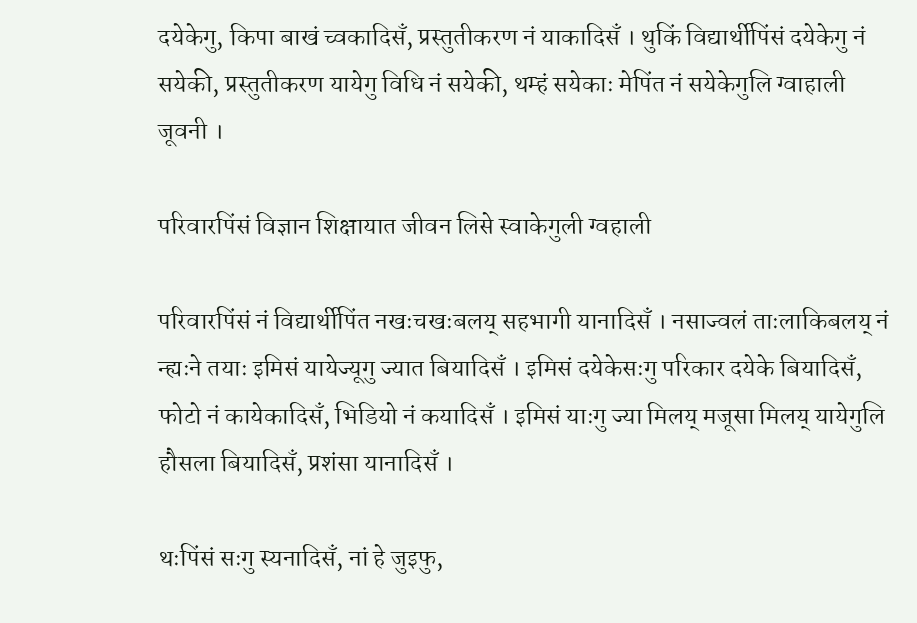दयेकेगु, किपा बाखं च्वकादिसँ, प्रस्तुतीकरण नं याकादिसँ । थुकिं विद्यार्थीपिंसं दयेकेगु नं सयेकी, प्रस्तुतीकरण यायेगु विधि नं सयेकी, थम्हं सयेकाः मेपिंत नं सयेकेगुलि ग्वाहाली जूवनी ।

परिवारपिंसं विज्ञान शिक्षायात जीवन लिसे स्वाकेगुली ग्वहाली

परिवारपिंसं नं विद्यार्थीपिंत नखःचखःबलय् सहभागी यानादिसँ । नसाज्वलं ताःलाकिबलय् नं न्ह्यःने तयाः इमिसं यायेज्यूगु ज्यात बियादिसँ । इमिसं दयेकेसःगु परिकार दयेके बियादिसँ, फोटो नं कायेकादिसँ, भिडियो नं कयादिसँ । इमिसं याःगु ज्या मिलय् मजूसा मिलय् यायेगुलि हौसला बियादिसँ, प्रशंसा यानादिसँ ।

थःपिंसं सःगु स्यनादिसँ, नां हे जुइफु,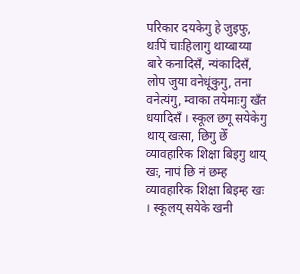परिकार दयकेगु हे जुइफु, थःपिं चाःहिलागु थाय्बाय्या बारे कनादिसँ, न्यंकादिसँ, लोप जुया वनेधूंकुगु, तना वनेत्यंगु, म्वाका तयेमाःगु खँत धयादिसँ । स्कूल छगू सयेकेगु थाय् खःसा, छिगु छेँ व्यावहारिक शिक्षा बिइगु थाय् खः, नापं छि नं छम्ह व्यावहारिक शिक्षा बिइम्ह खः । स्कूलय् सयेके खनी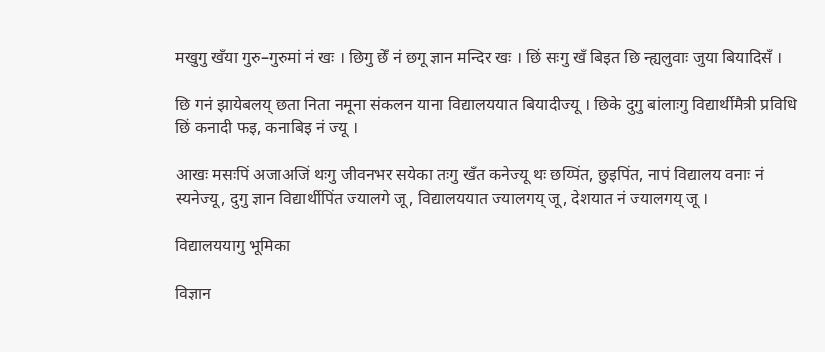मखुगु खँया गुरु–गुरुमां नं खः । छिगु छेँ नं छगू ज्ञान मन्दिर खः । छिं सःगु खँ बिइत छि न्ह्यलुवाः जुया बियादिसँ ।

छि गनं झायेबलय् छता निता नमूना संकलन याना विद्यालययात बियादीज्यू । छिके दुगु बांलाःगु विद्यार्थीमैत्री प्रविधि छिं कनादी फइ, कनाबिइ नं ज्यू ।

आखः मसःपिं अजाअजिं थःगु जीवनभर सयेका तःगु खँत कनेज्यू थः छय्पिंत, छुइपिंत, नापं विद्यालय वनाः नं स्यनेज्यू, दुगु ज्ञान विद्यार्थीपिंत ज्यालगे जू, विद्यालययात ज्यालगय् जू, देशयात नं ज्यालगय् जू ।

विद्यालययागु भूमिका

विज्ञान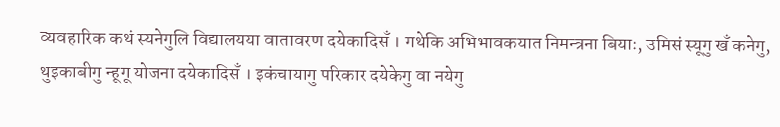व्यवहारिक कथं स्यनेगुलि विद्यालयया वातावरण दयेकादिसँ । गथेकि अभिभावकयात निमन्त्रना बियाः, उमिसं स्यूगु खँ कनेगु, थुइकाबीगु न्हूगू योजना दयेकादिसँ । इकंचायागु परिकार दयेकेगु वा नयेगु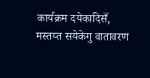कार्यक्रम दयेकादिसँ, मस्तय्त सयेकेगु वातावरण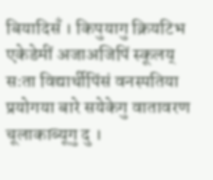बियादिसँ । किपुयागु क्रियटिभ एकेडेमीं अजाअजिपिं स्कूलय् सःता विद्यार्थीपिंसं वनस्पतिया प्रयोगया बारे सयेकेगु वातावरण चूलाकाब्यूगु दु ।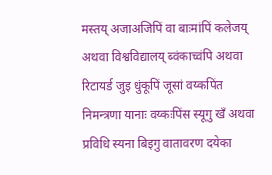मस्तय् अजाअजिपिं वा बाःमांपिं कलेजय् अथवा विश्वविद्यालय् ब्वंकाच्वंपि अथवा रिटायर्ड जुइ धुंकूपिं जूसां वय्कपिंत निमन्त्रणा यानाः वय्कःपिंस स्यूगु खँ अथवा प्रविधि स्यना बिइगु वातावरण दयेका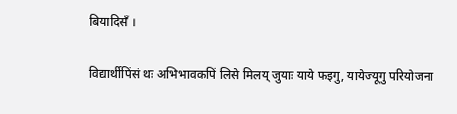बियादिसँ ।

विद्यार्थीपिंसं थः अभिभावकपिं लिसे मिलय् जुयाः याये फइगु, यायेज्यूगु परियोजना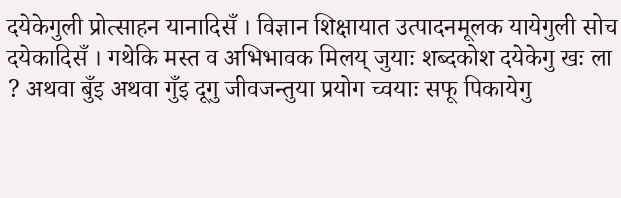दयेकेगुली प्रोत्साहन यानादिसँ । विज्ञान शिक्षायात उत्पादनमूलक यायेगुली सोच दयेकादिसँ । गथेकि मस्त व अभिभावक मिलय् जुयाः शब्दकोश दयेकेगु खः ला ? अथवा बुँइ अथवा गुँइ दूगु जीवजन्तुया प्रयोग च्वयाः सफू पिकायेगु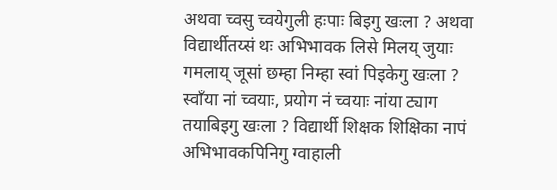अथवा च्वसु च्वयेगुली हःपाः बिइगु खःला ? अथवा विद्यार्थीतय्सं थः अभिभावक लिसे मिलय् जुयाः गमलाय् जूसां छम्हा निम्हा स्वां पिइकेगु खःला ? स्वाँया नां च्वयाः, प्रयोग नं च्वयाः नांया ट्याग तयाबिइगु खःला ? विद्यार्थी शिक्षक शिक्षिका नापं अभिभावकपिनिगु ग्वाहाली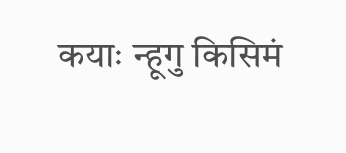कयाः न्हूगु किसिमं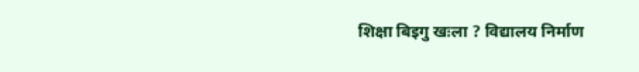शिक्षा बिइगु खःला ? विद्यालय निर्माण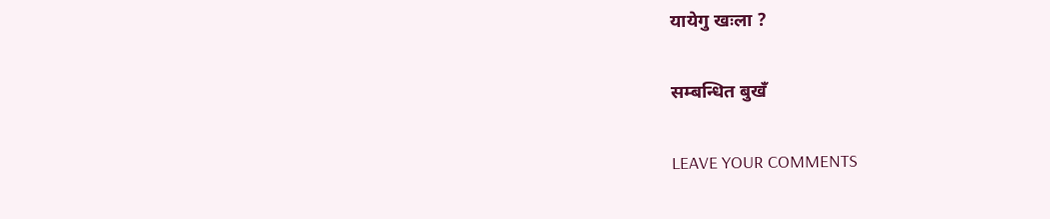यायेगु खःला ?

सम्बन्धित बुखँ

LEAVE YOUR COMMENTS